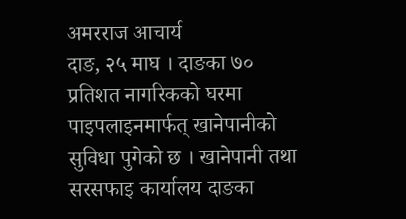अमरराज आचार्य
दाङ, २५ माघ । दाङका ७० प्रतिशत नागरिकको घरमा पाइपलाइनमार्फत् खानेपानीको सुविधा पुगेको छ । खानेपानी तथा सरसफाइ कार्यालय दाङका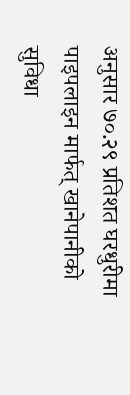अनुसार ७०.२९ प्रतिशत घरधुरीमा पाइपलाइन मार्फत् खानेपानीको सुविधा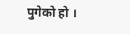पुगेको हो ।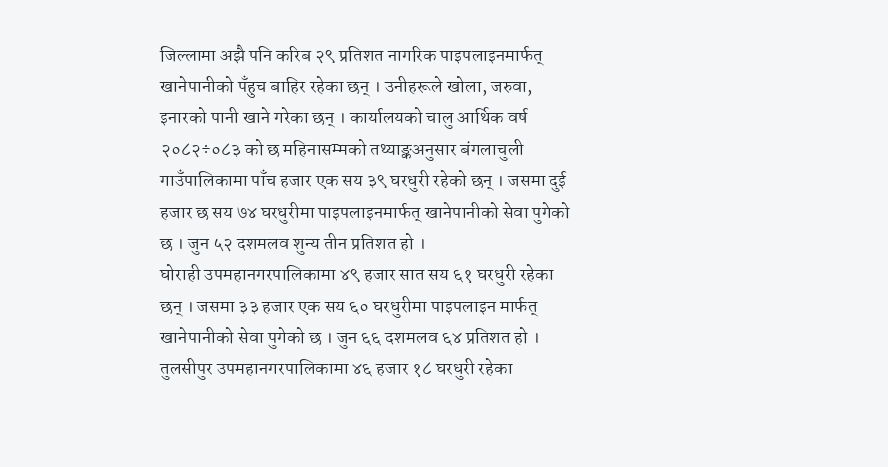जिल्लामा अझै पनि करिब २९ प्रतिशत नागरिक पाइपलाइनमार्फत् खानेपानीको पँहुच बाहिर रहेका छन् । उनीहरूले खोला, जरुवा, इनारको पानी खाने गरेका छन् । कार्यालयको चालु आर्थिक वर्ष २०८२÷०८३ को छ महिनासम्मको तथ्याङ्कअनुसार बंगलाचुली गाउँपालिकामा पाँच हजार एक सय ३९ घरधुरी रहेको छन् । जसमा दुई हजार छ सय ७४ घरधुरीमा पाइपलाइनमार्फत् खानेपानीको सेवा पुगेको छ । जुन ५२ दशमलव शुन्य तीन प्रतिशत हो ।
घोराही उपमहानगरपालिकामा ४९ हजार सात सय ६१ घरधुरी रहेका छन् । जसमा ३३ हजार एक सय ६० घरधुरीमा पाइपलाइन मार्फत् खानेपानीको सेवा पुगेको छ । जुन ६६ दशमलव ६४ प्रतिशत हो । तुलसीपुर उपमहानगरपालिकामा ४६ हजार १८ घरधुरी रहेका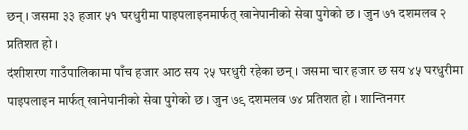छन् । जसमा ३३ हजार ५१ घरधुरीमा पाइपलाइनमार्फत् खानेपानीको सेवा पुगेको छ । जुन ७१ दशमलव २ प्रतिशत हो ।
दंशीशरण गाउँपालिकामा पाँच हजार आठ सय २५ घरधुरी रहेका छन् । जसमा चार हजार छ सय ४५ घरधुरीमा पाइपलाइन मार्फत् खानेपानीको सेवा पुगेको छ । जुन ७९ दशमलव ७४ प्रतिशत हो । शान्तिनगर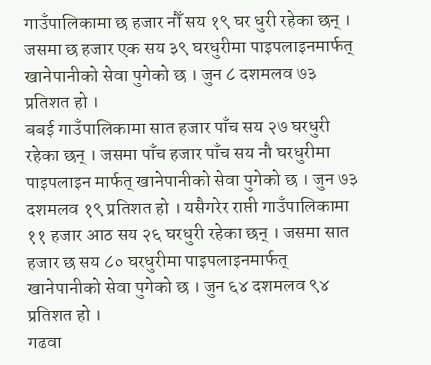गाउँपालिकामा छ हजार नौँ सय १९ घर धुरी रहेका छन् । जसमा छ हजार एक सय ३९ घरधुरीमा पाइपलाइनमार्फत् खानेपानीको सेवा पुगेको छ । जुन ८ दशमलव ७३ प्रतिशत हो ।
बबई गाउँपालिकामा सात हजार पाँच सय २७ घरधुरी रहेका छन् । जसमा पाँच हजार पाँच सय नौ घरधुरीमा पाइपलाइन मार्फत् खानेपानीको सेवा पुगेको छ । जुन ७३ दशमलव १९ प्रतिशत हो । यसैगरेर राप्ती गाउँपालिकामा ११ हजार आठ सय २६ घरधुरी रहेका छन् । जसमा सात हजार छ सय ८० घरधुरीमा पाइपलाइनमार्फत् खानेपानीको सेवा पुगेको छ । जुन ६४ दशमलव ९४ प्रतिशत हो ।
गढवा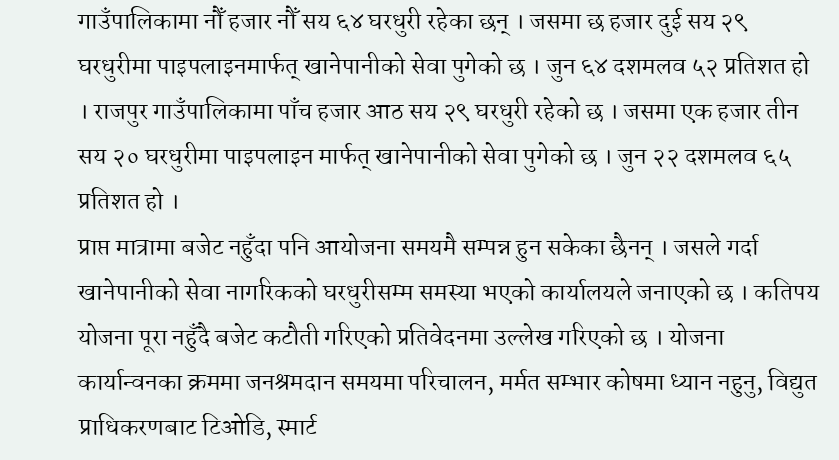गाउँपालिकामा नौँ हजार नौँ सय ६४ घरधुरी रहेका छन् । जसमा छ हजार दुई सय २९ घरधुरीमा पाइपलाइनमार्फत् खानेपानीको सेवा पुगेको छ । जुन ६४ दशमलव ५२ प्रतिशत हो । राजपुर गाउँपालिकामा पाँच हजार आठ सय २९ घरधुरी रहेको छ । जसमा एक हजार तीन सय २० घरधुरीमा पाइपलाइन मार्फत् खानेपानीको सेवा पुगेको छ । जुन २२ दशमलव ६५ प्रतिशत हो ।
प्राप्त मात्रामा बजेट नहुँदा पनि आयोजना समयमै सम्पन्न हुन सकेका छैनन् । जसले गर्दा खानेपानीको सेवा नागरिकको घरधुरीसम्म समस्या भएको कार्यालयले जनाएको छ । कतिपय योजना पूरा नहुँदै बजेट कटौती गरिएको प्रतिवेदनमा उल्लेख गरिएको छ । योजना कार्यान्वनका क्रममा जनश्रमदान समयमा परिचालन, मर्मत सम्भार कोषमा ध्यान नहुनु, विद्युत प्राधिकरणबाट टिओडि, स्मार्ट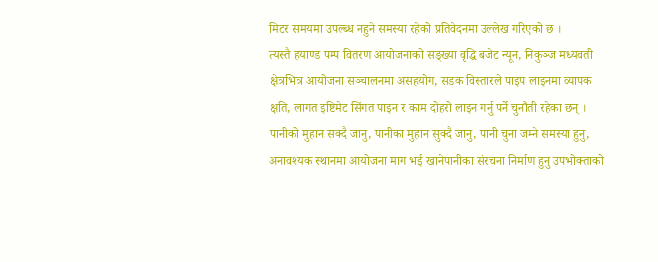मिटर समयमा उपल्ब्ध नहुने समस्या रहेको प्रतिवेदनमा उल्लेख गरिएको छ ।
त्यस्तै हयाण्ड पम्प वितरण आयोजनाको सङ्ख्या वृद्धि बजेट न्यून, निकुञ्ज मध्यवती क्षेत्रभित्र आयोजना सञ्चालनमा असहयोग, सडक विस्तारले पाइप लाइनमा व्यापक क्षति, लागत इष्टिमेट सिंगत पाइन र काम दोहरो लाइन गर्नु पर्ने चुनौती रहेका छन् । पानीको मुहान सक्दै जानु, पानीका मुहान सुक्दै जानु, पानी चुना जम्ने समस्या हुनु, अनावश्यक स्थानमा आयोजना माग भई खानेपानीका संरचना निर्माण हुनु उपभोक्ताको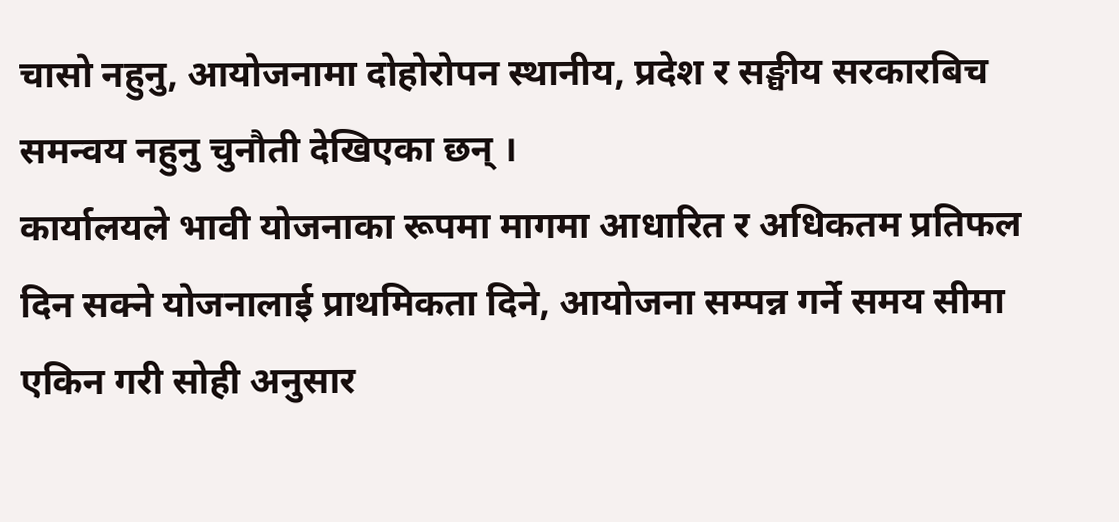चासो नहुनु, आयोजनामा दोहोरोपन स्थानीय, प्रदेश र सङ्घीय सरकारबिच समन्वय नहुनु चुनौती देखिएका छन् ।
कार्यालयले भावी योजनाका रूपमा मागमा आधारित र अधिकतम प्रतिफल दिन सक्ने योजनालाई प्राथमिकता दिने, आयोजना सम्पन्न गर्ने समय सीमा एकिन गरी सोही अनुसार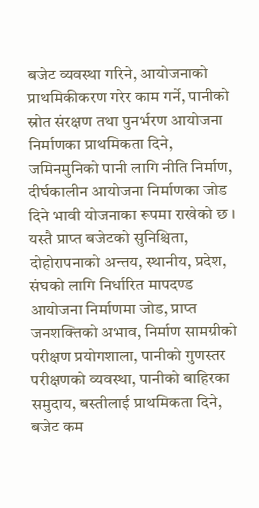बजेट व्यवस्था गरिने, आयोजनाको प्राथमिकीकरण गरेर काम गर्ने, पानीको स्रोत संरक्षण तथा पुनर्भरण आयोजना निर्माणका प्राथमिकता दिने, जमिनमुनिको पानी लागि नीति निर्माण, दीर्घकालीन आयोजना निर्माणका जोड दिने भावी योजनाका रूपमा राखेको छ ।
यस्तै प्राप्त बजेटको सुनिश्चिता, दोहोरापनाको अन्तय, स्थानीय, प्रदेश, संघको लागि निर्धारित मापदण्ड आयोजना निर्माणमा जोड, प्राप्त जनशक्तिको अभाव, निर्माण सामग्रीको परीक्षण प्रयोगशाला, पानीको गुणस्तर परीक्षणको व्यवस्था, पानीको बाहिरका समुदाय, बस्तीलाई प्राथमिकता दिने, बजेट कम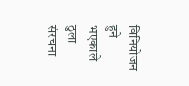विनियोजन हुने भएकाले ठुला संरचना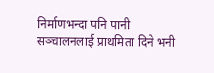निर्माणभन्दा पनि पानी सञ्चालनलाई प्राथमिता दिने भनी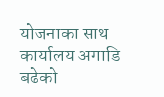योजनाका साथ कार्यालय अगाडि बढेको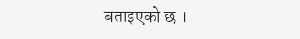बताइएको छ ।